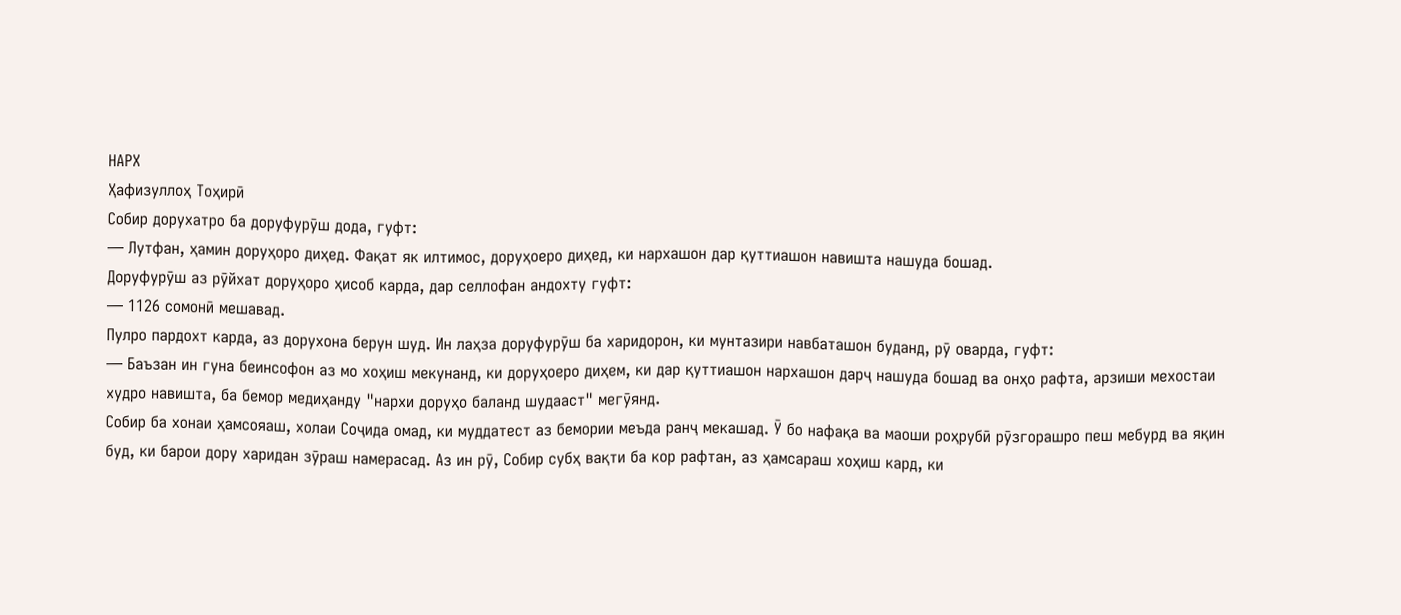НАРХ
Ҳафизуллоҳ Тоҳирӣ
Собир дорухатро ба доруфурӯш дода, гуфт:
— Лутфан, ҳамин доруҳоро диҳед. Фақат як илтимос, доруҳоеро диҳед, ки нархашон дар қуттиашон навишта нашуда бошад.
Доруфурӯш аз рӯйхат доруҳоро ҳисоб карда, дар селлофан андохту гуфт:
— 1126 сомонӣ мешавад.
Пулро пардохт карда, аз дорухона берун шуд. Ин лаҳза доруфурӯш ба харидорон, ки мунтазири навбаташон буданд, рӯ оварда, гуфт:
— Баъзан ин гуна беинсофон аз мо хоҳиш мекунанд, ки доруҳоеро диҳем, ки дар қуттиашон нархашон дарҷ нашуда бошад ва онҳо рафта, арзиши мехостаи худро навишта, ба бемор медиҳанду "нархи доруҳо баланд шудааст" мегӯянд.
Собир ба хонаи ҳамсояаш, холаи Соҷида омад, ки муддатест аз бемории меъда ранҷ мекашад. Ӯ бо нафақа ва маоши роҳрубӣ рӯзгорашро пеш мебурд ва яқин буд, ки барои дору харидан зӯраш намерасад. Аз ин рӯ, Собир субҳ вақти ба кор рафтан, аз ҳамсараш хоҳиш кард, ки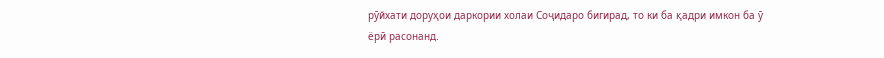рӯйхати доруҳои даркории холаи Соҷидаро бигирад, то ки ба қадри имкон ба ӯ ёрӣ расонанд.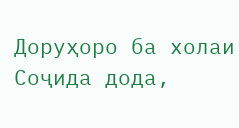Доруҳоро ба холаи Соҷида дода,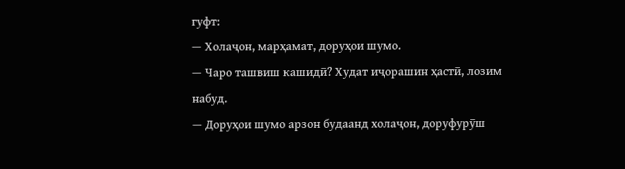гуфт:
— Холаҷон, марҳамат, доруҳои шумо.
— Чаро ташвиш кашидӣ? Худат иҷорашин ҳастӣ, лозим набуд.
— Доруҳои шумо арзон будаанд холаҷон, доруфурӯш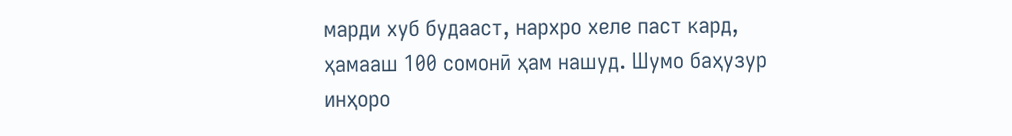марди хуб будааст, нархро хеле паст кард, ҳамааш 100 сомонӣ ҳам нашуд. Шумо баҳузур инҳоро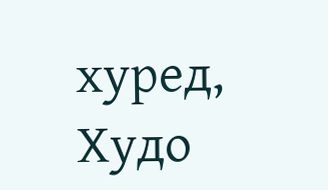хуред, Худо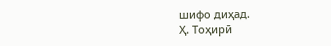шифо диҳад.
Ҳ. Тоҳирӣ